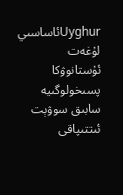Uyghurئاساسىي لۇغەت
ئۇستانوۋكا
پسىخولوگىيە
سابىق سوۋېت ئىتتىپاقى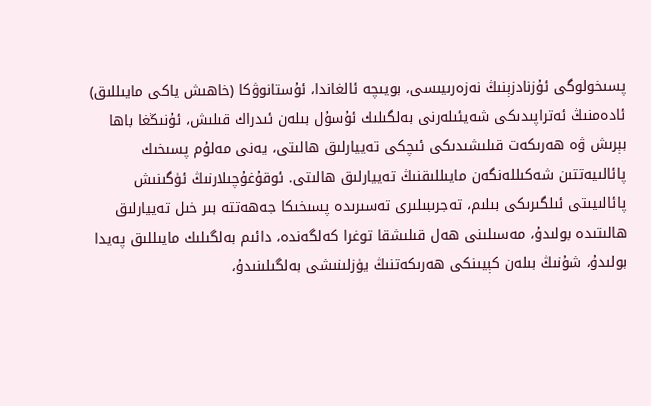پسىخولوگى ئۇزنادزېنىڭ نەزەرىيىسى، بويىچە ئالغاندا، ئۇستانوۋكا (خاھىش ياكى مايىللىق) ئادەمنىڭ ئەتراپىدىكى شەيئىلەرنى بەلگىلىك ئۇسۇل بىلەن ئىدراك قىلىش، ئۇنىڭغا باھا بېرىش ۋە ھەرىكەت قىلىشىدىكى ئىچكى تەييارلىق ھالىتى، يەنى مەلۇم پسىخىك پائالىيەتتىن شەكىللەنگەن مايىللىقنىڭ تەييارلىق ھالىتى. ئوقۇغۇچىلارنىڭ ئۈگىنىش پائالىيىتى ئىلگىرىكى بىلىم، تەجرىبىلىرى تەسىرىدە پسىخىكا جەھەتتە بىر خىل تەييارلىق ھالىتىدە بولىدۇ، مەسىلىنى ھەل قىلىشقا توغرا كەلگەندە، دائىم بەلگىلىك مايىللىق پەيدا بولىدۇ، شۇنىڭ بىلەن كېيىنكى ھەرىكەتنىڭ يۈزلىنىشى بەلگىلىنىدۇ،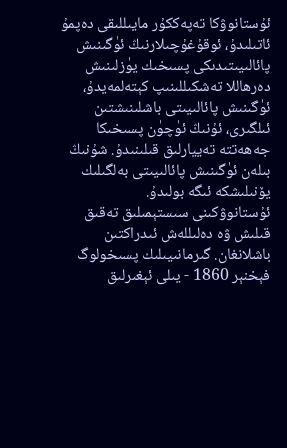ئۇستانوۋكا تەپەككۇر مايىللىقى دەپمۇ ئاتىلىدۇ، ئوقۇغۇچىلارنىڭ ئۈگىنىش پائالىيىتىدىكى پسىخىك يۈزلىنىش دەرھاللا تەشكىللىنىپ كېتەلمەيدۇ، ئۈگىنىش پائالىيىتى باشلىنىشتىن ئىلگىرى، ئۇنىڭ ئۈچۈن پسىخىكا جەھەتتە تەييارلىق قىلىنىدۇ. شۇنىڭ بىلەن ئۈگىنىش پائالىيىتى بەلگىلىك يۆنىلىشكە ئىگە بولىدۇ.
ئۇستانوۋكىنى سىستېمىلىق تەقىق قىلىش ۋە دەلىللەش ئىدراكتىن باشلانغان. گىرمانىيىلىك پسىخولوگ فېخنېر 1860 - يىلى ئېغىرلىق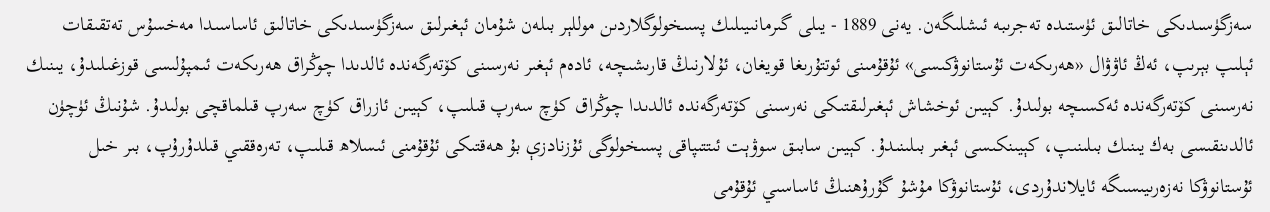سەزگۈسىدىكى خاتالىق ئۈستىدە تەجرىبە ئىشلىگەن. يەنى 1889 - يىلى گىرمانىيىلىك پسىخولوگلاردىن موللېر بىلەن شۇمان ئېغىرلىق سەزگۈسىدىكى خاتالىق ئاساسىدا مەخسۇس تەتقىقات ئېلىپ بېرىپ، ئەڭ ئاۋۋال «ھەرىكەت ئۇستانوۋكىسى» ئۇقۇمىنى ئوتتۇرىغا قويغان، ئۇلارنىڭ قارىشىچە، ئادەم ئېغىر نەرسىنى كۆتەرگەندە ئالدىدا چوڭراق ھەرىكەت ئىمپۇلىسى قوزغىلىدۇ، يىنىك نەرسىنى كۆتەرگەندە ئەكسىچە بولىدۇ. كېيىن ئوخشاش ئېغىرلىقتىكى نەرسىنى كۆتەرگەندە ئالدىدا چوڭراق كۈچ سەرپ قىلىپ، كېيىن ئازراق كۈچ سەرپ قىلماقچى بولىدۇ. شۇنىڭ ئۈچۈن ئالدىنقىسى بەك يىنىك بىلىنىپ، كېيىنكىسى ئېغىر بىلىنىدۇ. كېيىن سابىق سوۋېت ئىتتىپاقى پسىخولوگى ئۇزنادزې بۇ ھەقتىكى ئۇقۇمنى ئىسلاھ قىلىپ، تەرەققىي قىلدۇرۇپ، بىر خىل ئۇستانوۋكا نەزەرىيىسىگە ئايلاندۇردى، ئۇستانوۋكا مۇشۇ گۇرۇھنىڭ ئاساسىي ئۇقۇمى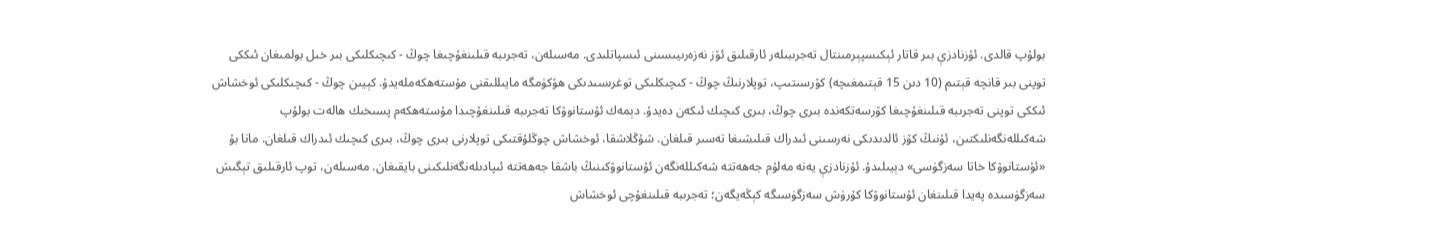بولۇپ قالدى. ئۇزنادزې بىر قاتار ئېكىسپېرمىنتال تەجرىبىلەر ئارقىلىق ئۆز نەزەرىيىسىنى ئىسپاتلىدى. مەسىلەن، تەجرىبە قىلىنغۇچىغا چوڭ - كىچىكلىكى بىر خىل بولمىغان ئىككى توپنى بىر قانچە قېتىم (10 دىن 15 قېتىمغىچە) كۆرسىتىپ، توپلارنىڭ چوڭ - كىچىكلىكى توغرىسىدىكى ھۆكۈمگە مايىللىقنى مۇستەھكەملەيدۇ. كېيىن چوڭ - كىچىكلىكى ئوخشاش ئىككى توپنى تەجرىبە قىلىنغۇچىغا كۆرسەتكەندە بىرى چوڭ، بىرى كىچىك ئىكەن دەيدۇ. دېمەك ئۇستانوۋكا تەجرىبە قىلىنغۇچىدا مۇستەھكەم پسىخىك ھالەت بولۇپ شەكىللەنگەنلىكتىن، ئۇنىڭ كۆز ئالدىدىكى نەرسىنى ئىدراك قىلىشىغا تەسىر قىلغان. شۇڭلاشقا، ئوخشاش چوڭلۇقتىكى توپلارنى بىرى چوڭ، بىرى كىچىك ئىدراك قىلغان. مانا بۇ «ئۇستانوۋكا خاتا سەزگۈسى» دېيىلىدۇ. ئۇزنادزې يەنە مەلۇم جەھەتتە شەكىللەنگەن ئۇستانوۋكىنىڭ باشقا جەھەتتە ئىپادىلەنگەنلىكىنى بايقىغان. مەسىلەن، توپ ئارقىلىق تېگىش سەزگۈسىدە پەيدا قىلىنغان ئۇستانوۋكا كۆرۈش سەزگۈسىگە كېڭەيگەن؛ تەجرىبە قىلىنغۇچى ئوخشاش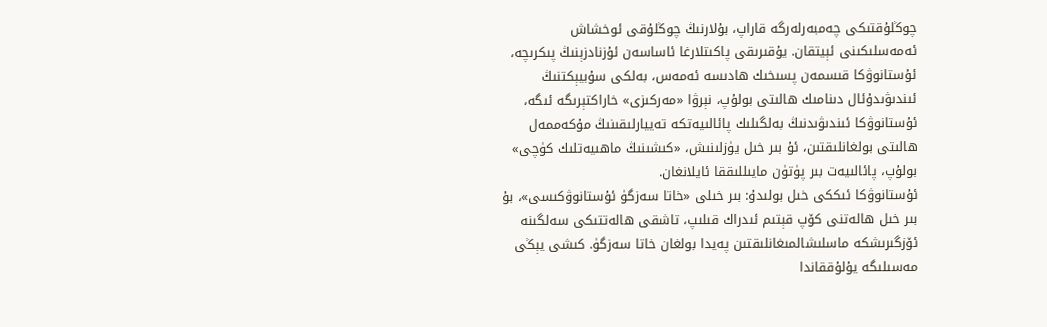چوڭلۇقتىكى چەمبەرلەرگە قاراپ، بۇلارنىڭ چوڭلۇقى ئوخشاش ئەمەسلىكىنى ئېيتقان. يۇقىرىقى پاكىتلارغا ئاساسەن ئۇزنادزېنىڭ پىكرىچە، ئۇستانوۋكا قىسمەن پسىخىك ھادىسە ئەمەس، بەلكى سۇبيېكتنىڭ ئىندىۋىدۇئال دىنامىك ھالىتى بولۇپ، نېرۋا «مەركىزى» خاراكتېرىگە ئىگە، ئۇستانوۋكا ئىندىۋىدنىڭ بەلگىلىك پائالىيەتكە تەييارلىقىنىڭ مۇكەممەل ھالىتى بولغانلىقتىن، ئۇ بىر خىل يۈزلىنىش، «كىشىنىڭ ماھىيەتلىك كۈچى» بولۇپ، پائالىيەت بىر پۈتۈن مايىللىققا ئايلانغان.
ئۇستانوۋكا ئىككى خىل بولىدۇ: بىر خىلى «خاتا سەزگۈ ئۇستانوۋكىسى»، بۇ بىر خىل ھالەتنى كۆپ قېتىم ئىدراك قىلىپ، تاشقى ھالەتتىكى سەلگىنە ئۆزگىرىشكە ماسلىشالمىغانلىقتىن پەيدا بولغان خاتا سەزگۈ. كىشى يېڭى مەسىلىگە يۇلۇققاندا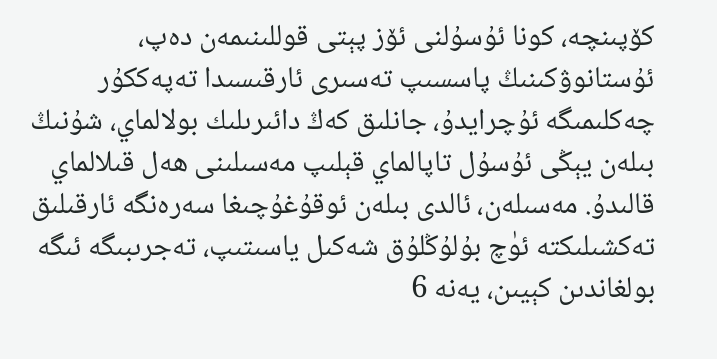كۆپىنچە، كونا ئۇسۇلنى ئۆز پېتى قوللىنىمەن دەپ، ئۇستانوۋكىنىڭ پاسسىپ تەسىرى ئارقىسىدا تەپەككۇر چەكلىمىگە ئۇچرايدۇ، جانلىق كەڭ دائىرىلىك بولالماي، شۇنىڭ بىلەن يېڭى ئۇسۇل تاپالماي قېلىپ مەسىلىنى ھەل قىلالماي قالىدۇ. مەسىلەن، ئالدى بىلەن ئوقۇغۇچىغا سەرەنگە ئارقىلىق تەكشىلىكتە ئۈچ بۇلۇڭلۇق شەكىل ياسىتىپ، تەجرىبىگە ئىگە بولغاندىن كېيىن، يەنە 6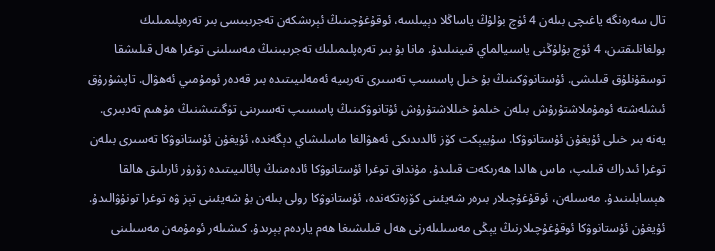تال سەرەنگە ياغىچى بىلەن 4 ئۈچ بۇلۇڭ ياساڭلا دېيىلسە، ئوقۇغۇچىنىڭ ئېرىشكەن تەجرىبىسى بىر تەرەپلىمىلىك بولغانلىقتىن، 4 ئۈچ بۇلۇڭنى ياسىيالماي قىينىلىدۇ. مانا بۇ بىر تەرەپلىمىلىك تەجرىبىنىڭ مەسىلىنى توغرا ھەل قىلىشقا توسقۇنلۇق قىلىشى. ئۇستانوۋكىنىڭ بۇ خىل پاسسىپ تەسىرى تەربىيە ئەمەلىيىتىدە بىر قەدەر ئومۇمىي ئەھۋال. تاپشۇرۇق ئىشلەشتە ئومۇملاشتۇرۇش بىلەن خىلمۇ خىللاشتۇرۇش ئۇتانوۋكىنىڭ پاسسىپ تەسىرىنى تۈگىتىشنىڭ مۇھىم تەدبىرى. يەنە بىر خىلى ئۇيغۇن ئۇستانوۋكا. سۇبيېكت كۆز ئالدىدىكى ئەھۋالغا ماسلىشاي دېگەندە، ئۇيغۇن ئۇستانوۋكا تەسىرى بىلەن توغرا ئىدراك قىلىپ، ماس ھالدا ھەرىكەت قىلىدۇ. مۇنداق توغرا ئۇستانوۋكا ئادەمنىڭ پائالىيىتىدە زۆرۈر ئارىلىق ھالقا ھېسابلىنىدۇ. مەسىلەن، ئوقۇغۇچىلار بىرەر شەيئىنى كۆزەتكەندە، ئۇستانوۋكا رولى بىلەن بۇ شەيئىنى تېز ۋە توغرا تونۇۋالىدۇ. ئۇيغۇن ئۇستانوۋكا ئوقۇغۇچىلارنىڭ يېڭى مەسىلىلەرنى ھەل قىلىشىغا ھەم ياردەم بېرىدۇ. كىشىلەر ئومۇمەن مەسىلىنى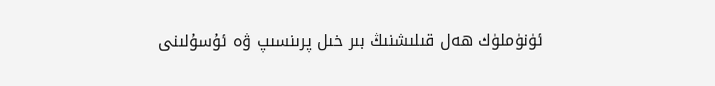ئۈنۈملۈك ھەل قىلىشنىڭ بىر خىل پرىنسىپ ۋە ئۇسۇلىنى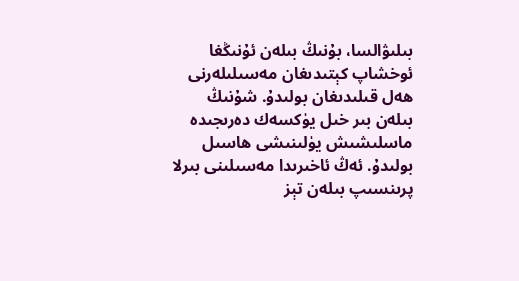بىلىۋالسا، بۇنىڭ بىلەن ئۇنىڭغا ئوخشاپ كېتىدىغان مەسىلىلەرنى ھەل قىلىدىغان بولىدۇ. شۇنىڭ بىلەن بىر خىل يۈكسەك دەرىجىدە ماسلىشىش يۈلىنىشى ھاسىل بولىدۇ. ئەڭ ئاخىرىدا مەسىلىنى بىرلا پرىنسىپ بىلەن تېز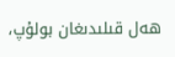ھەل قىلىدىغان بولۇپ،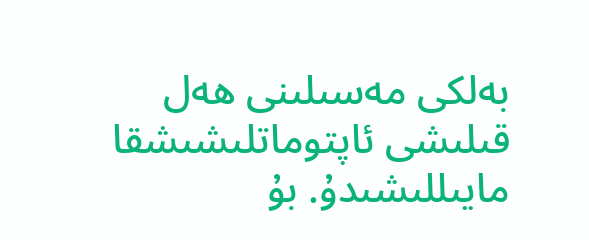بەلكى مەسىلىنى ھەل قىلىشى ئاپتوماتلىشىشقا مايىللىشىدۇ. بۇ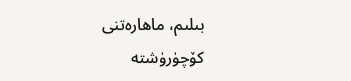بىلىم، ماھارەتنى كۆچۈرۈشتە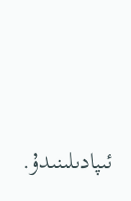ئىپادىلىنىدۇ.